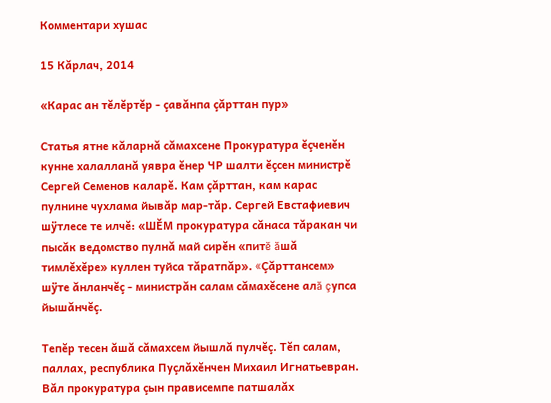Комментари хушас

15 Кăрлач, 2014

«Карас ан тĕлĕртĕр - çавăнпа çăрттан пур»

Статья ятне кăларнă сăмахсене Прокуратура ĕçченĕн кунне халалланă уявра ĕнер ЧР шалти ĕçсен министрĕ Сергей Семенов каларĕ. Кам çăрттан, кам карас пулнине чухлама йывăр мар-тăр. Сергей Евстафиевич шÿтлесе те илчĕ: «ШĔМ прокуратура сăнаса тăракан чи пысăк ведомство пулнă май сирĕн «питĕ ăшă тимлĕхĕре» куллен туйса тăратпăр». «Çăрттансем» шÿте ăнланчĕç - министрăн салам сăмахĕсене алă çупса йышăнчĕç.

Тепĕр тесен ăшă сăмахсем йышлă пулчĕç. Тĕп салам, паллах, республика Пуçлăхĕнчен Михаил Игнатьевран. Вăл прокуратура çын прависемпе патшалăх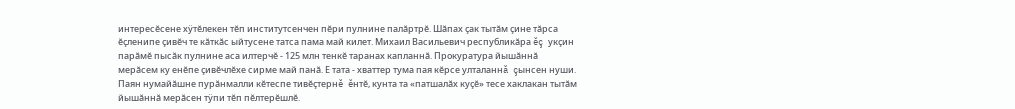интересĕсене хÿтĕлекен тĕп институтсенчен пĕри пулнине палăртрĕ. Шăпах çак тытăм çине тăрса ĕçленипе çивĕч те кăткăс ыйтусене татса пама май килет. Михаил Васильевич республикăра ĕç укçин парăмĕ пысăк пулнине аса илтерчĕ - 125 млн тенкĕ таранах капланнă. Прокуратура йышăннă мерăсем ку енĕпе çивĕчлĕхе сирме май панă. Е тата - хваттер тума пая кĕрсе улталаннă çынсен нуши. Паян нумайăшне пурăнмалли кĕтеспе тивĕçтернĕ ĕнтĕ, кунта та «патшалăх куçĕ» тесе хаклакан тытăм йышăннă мерăсен тÿпи тĕп пĕлтерĕшлĕ.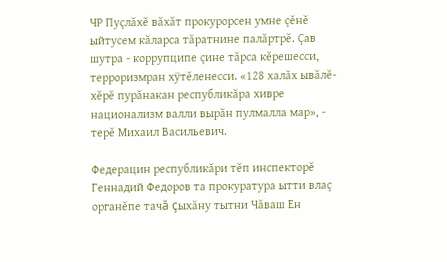ЧР Пуçлăхĕ вăхăт прокурорсен умне çĕнĕ ыйтусем кăларса тăратнине палăртрĕ. Çав шутра - коррупципе çине тăрса кĕрешесси, терроризмран хÿтĕленесси. «128 халăх ывăлĕ-хĕрĕ пурăнакан республикăра хивре национализм валли вырăн пулмалла мар», - терĕ Михаил Васильевич.

Федерацин республикăри тĕп инспекторĕ Геннадий Федоров та прокуратура ытти влаç органĕпе тачă çыхăну тытни Чăваш Ен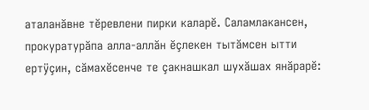аталанăвне тĕревлени пирки каларĕ. Саламлакансен, прокуратурăпа алла-аллăн ĕçлекен тытăмсен ытти ертÿçин, сăмахĕсенче те çакнашкал шухăшах янăрарĕ: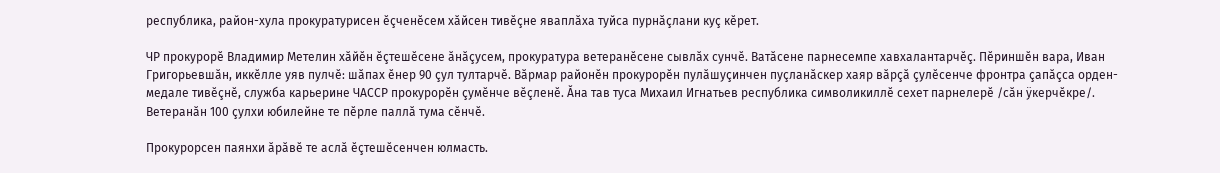республика, район-хула прокуратурисен ĕçченĕсем хăйсен тивĕçне яваплăха туйса пурнăçлани куç кĕрет.

ЧР прокурорĕ Владимир Метелин хăйĕн ĕçтешĕсене ăнăçусем, прокуратура ветеранĕсене сывлăх сунчĕ. Ватăсене парнесемпе хавхалантарчĕç. Пĕриншĕн вара, Иван Григорьевшăн, иккĕлле уяв пулчĕ: шăпах ĕнер 90 çул тултарчĕ. Вăрмар районĕн прокурорĕн пулăшуçинчен пуçланăскер хаяр вăрçă çулĕсенче фронтра çапăçса орден-медале тивĕçнĕ, служба карьерине ЧАССР прокурорĕн çумĕнче вĕçленĕ. Ăна тав туса Михаил Игнатьев республика символикиллĕ сехет парнелерĕ /сăн ÿкерчĕкре/. Ветеранăн 100 çулхи юбилейне те пĕрле паллă тума сĕнчĕ.

Прокурорсен паянхи ăрăвĕ те аслă ĕçтешĕсенчен юлмасть.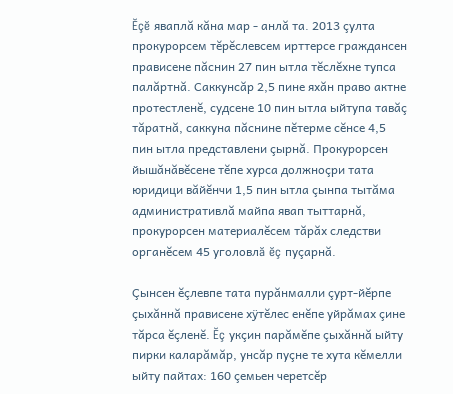Ĕçĕ яваплă кăна мар - анлă та. 2013 çулта прокурорсем тĕрĕслевсем ирттерсе граждансен прависене пăснин 27 пин ытла тĕслĕхне тупса палăртнă. Саккунсăр 2,5 пине яхăн право актне протестленĕ, судсене 10 пин ытла ыйтупа тавăç тăратнă, саккуна пăснине пĕтерме сĕнсе 4,5 пин ытла представлени çырнă. Прокурорсен йышăнăвĕсене тĕпе хурса должноçри тата юридици вăйĕнчи 1,5 пин ытла çынпа тытăма административлă майпа явап тыттарнă, прокурорсен материалĕсем тăрăх следстви органĕсем 45 уголовлă ĕç пуçарнă.

Çынсен ĕçлевпе тата пурăнмалли çурт-йĕрпе çыхăннă прависене хÿтĕлес енĕпе уйрăмах çине тăрса ĕçленĕ. Ĕç укçин парăмĕпе çыхăннă ыйту пирки каларăмăр, унсăр пуçне те хута кĕмелли ыйту пайтах: 160 çемьен черетсĕр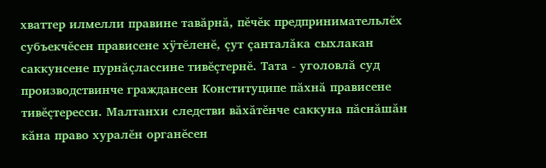хваттер илмелли правине тавăрнă, пĕчĕк предпринимательлĕх субъекчĕсен прависене хÿтĕленĕ, çут çанталăка сыхлакан саккунсене пурнăçлассине тивĕçтернĕ. Тата - уголовлă суд производствинче граждансен Конституципе пăхнă прависене тивĕçтересси. Малтанхи следстви вăхăтĕнче саккуна пăснăшăн кăна право хуралĕн органĕсен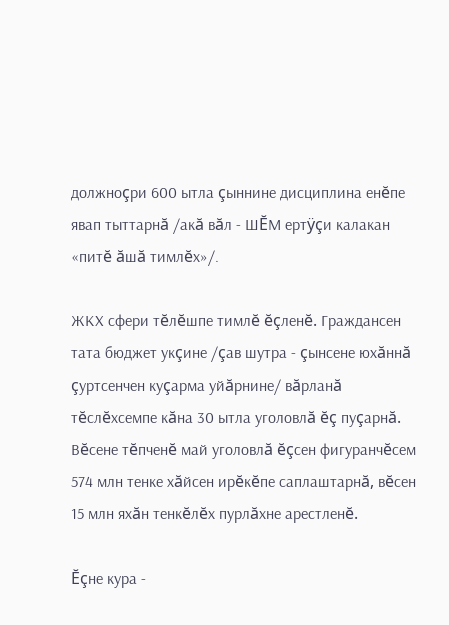должноçри 600 ытла çыннине дисциплина енĕпе явап тыттарнă /акă вăл - ШĔМ ертÿçи калакан «питĕ ăшă тимлĕх»/.

ЖКХ сфери тĕлĕшпе тимлĕ ĕçленĕ. Граждансен тата бюджет укçине /çав шутра - çынсене юхăннă çуртсенчен куçарма уйăрнине/ вăрланă тĕслĕхсемпе кăна 30 ытла уголовлă ĕç пуçарнă. Вĕсене тĕпченĕ май уголовлă ĕçсен фигуранчĕсем 574 млн тенке хăйсен ирĕкĕпе саплаштарнă, вĕсен 15 млн яхăн тенкĕлĕх пурлăхне арестленĕ.

Ĕçне кура -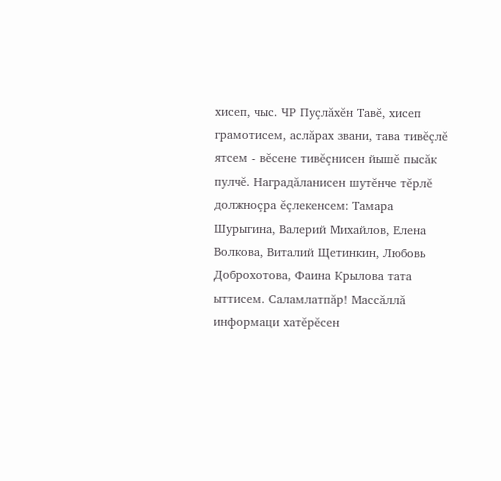хисеп, чыс. ЧР Пуçлăхĕн Тавĕ, хисеп грамотисем, аслăрах звани, тава тивĕçлĕ ятсем - вĕсене тивĕçнисен йышĕ пысăк пулчĕ. Наградăланисен шутĕнче тĕрлĕ должноçра ĕçлекенсем: Тамара Шурыгина, Валерий Михайлов, Елена Волкова, Виталий Щетинкин, Любовь Доброхотова, Фаина Крылова тата ыттисем. Саламлатпăр! Массăллă информаци хатĕрĕсен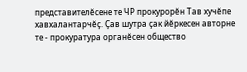представителĕсене те ЧР прокурорĕн Тав хучĕпе хавхалантарчĕç. Çав шутра çак йĕркесен авторне те - прокуратура органĕсен общество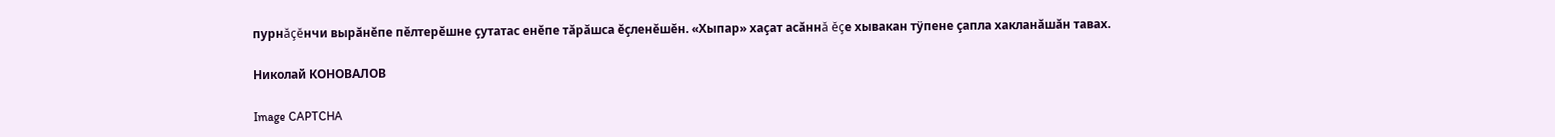пурнăçĕнчи вырăнĕпе пĕлтерĕшне çутатас енĕпе тăрăшса ĕçленĕшĕн. «Хыпар» хаçат асăннă ĕçе хывакан тÿпене çапла хакланăшăн тавах.

Николай КОНОВАЛОВ

Image CAPTCHA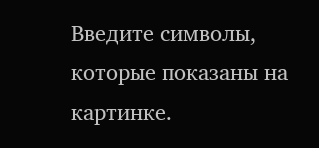Введите символы, которые показаны на картинке.